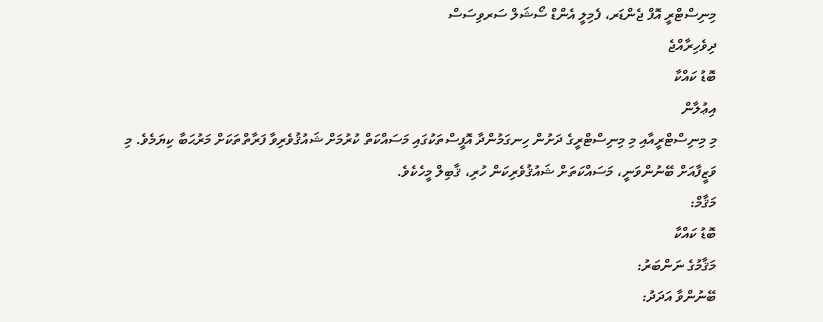މިނިސްޓްރީ އޮފް ޖެންޑަރ، ފެމިލީ އެންޑް ސޯޝަލް ސަރވިސަސް
ދިވެހިރާއްޖެ
ބޮޑު ކައްކާ
އިޢުލާން
މި މިނިސްޓްރީއާއި މި މިނިސްޓްރީގެ ދަށުން ހިނގަމުންދާ އޮފީސްތަކުގައި މަސައްކަތް ކުރުމަށް ޝައުޤުވެރިވާ ފަރާތްތަކަށް މަރުޙަބާ ކިޔަމެވެ. މި ވަޒީފާއަށް ބޭނުންވަނީ، މަސައްކަތަށް ޝައުޤުވެރިކަން ހުރި، ޤާބިލް މީހެކެވެ.
މަޤާމް:
ބޮޑު ކައްކާ
މަޤާމުގެ ނަންބަރު:
ބޭނުންވާ އަދަދު: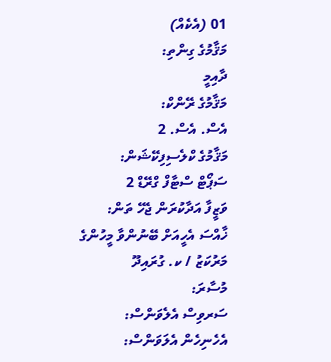01 (އެކެއް)
މަޤާމުގެ ގިންތި:
ދާއިމީ
މަޤާމުގެ ރޭންކް:
އެސް. އެސް. 2
މަޤާމުގެ ކްލެސިފިކޭޝަން:
ސަޕޯޓް ސްޓާފް ގްރޭޑް 2
ވަޒީފާ އަދާކުރަން ޖެހޭ ތަން:
ޚާއްސަ އެހީއަށް ބޭނުންވާ މީހުންގެ މަރުކަޒު / ކ. ގުރައިދޫ
މުސާރަ:
ސަރވިސް އެލެވަންސް:
އެހެނިހެން އެލަވަންސް: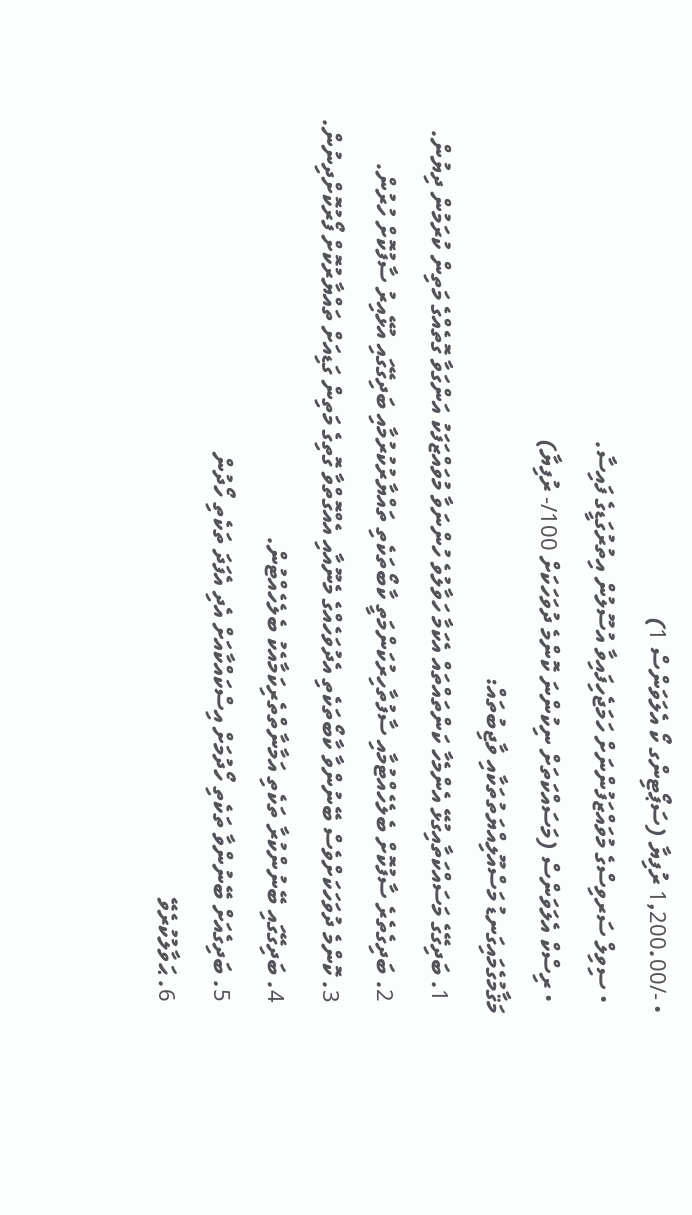• -/1,200.00 ރުފިޔާ (ސަޕޯޓިންގ ކޯ އެލަވަންސް 1)
  • ސިވިލް ސަރވިސްގެ މުވައްޒަފުންނަށް ހަމަޖެހިފައިވާ އުސޫލުން އިތުރުގަޑީގެ ފައިސާ.
  • ރިސްކް އެލަވަންސް (މަސައްކަތަށް ނިކުންނަ ކޮންމެ ދުވަހަކަށް 100/- ރުފިޔާ)
މަޤާމުގެމައިގަނޑު މަސްއޫލިއްޔަތުތަކާއި ވާޖިބުތައް:
  1. ބަދިގޭގެ މަސައްކަތާއިގުޅޭ އެންމެހާ ކަންތައްތައް އެކަމާ ހަވާލުވެ ހުންނަވާ މުވައްޒަފަކު އަންގަވާ ގޮތެއްގެ މަތިން ކުރަމުން ދިޔުން.
  2. ބަދިގެތެރެ ސާފުކޮށް ބެލެހެއްޓުމާއި ސާފުތާހިރުކަންމަތީ ކާބޯތަކެތި ތައްޔާރުކުރުމާއި ބަދިގޭގައި އުޅޭއިރު ސާފުކޮށް ހުރުން.
  3. ކޮންމެ ދުވަހަކަށްވެސް ބޭނުންވާ ކާބޯތަކެތި އެދުވަހެއްގެ މެނޫއާއި އެއްގޮތްވާ ގޮތިގެ މަތިން ގަޑިއަށް ތައްޔާރުކޮށް ފޯރުކޮށްދިނުން.
  4. ބަދިގޭގައި ބޭނުންކުރާ ތަކެތި އަމާނާތްތެރިކަމާއެކު ބެލެހެއްޓުން.
  5. ބަދިގެއަށް ބޭނުންވާ ތަކެތި ހޯދުމަށް އިސްކައްކާއަށް އެދި އެފަދަ ތަކެތި ހޯދުން
  6. ޙަވާލުކުރެވޭ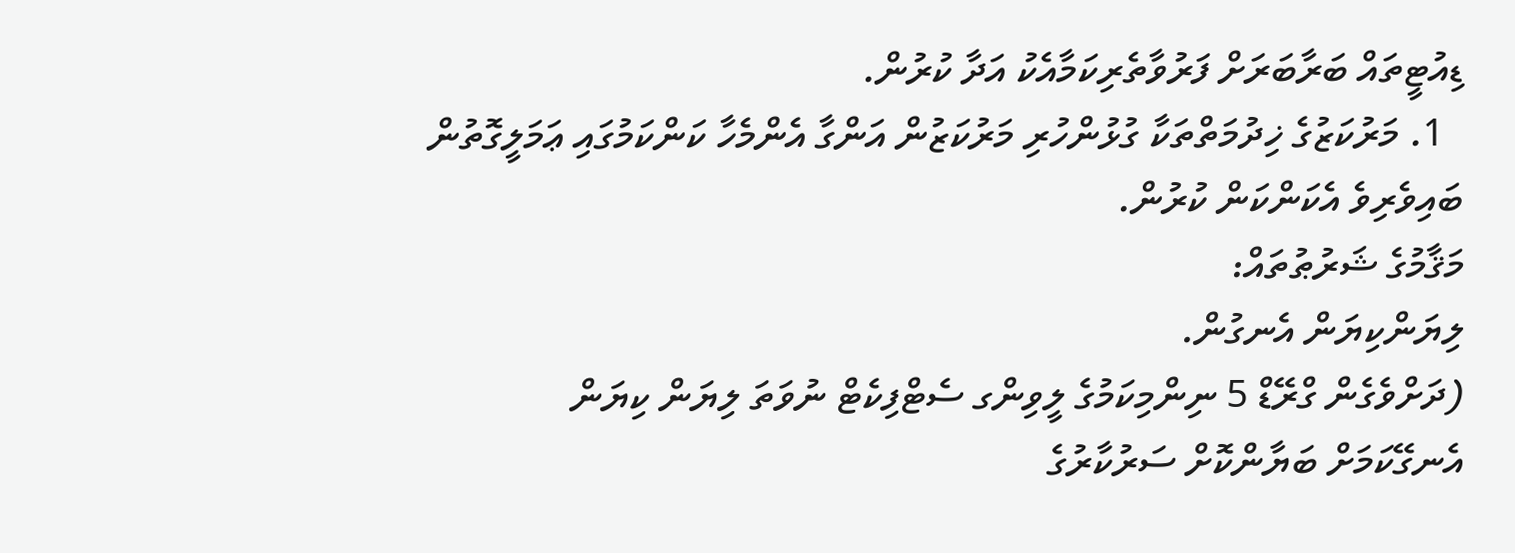ޑިއުޓީތައް ބަރާބަރަށް ފަރުވާތެރިކަމާއެކު އަދާ ކުރުން.
  1. މަރުކަޒުގެ ޚިދުމަތްތަކާ ގުޅުންހުރި މަރުކަޒުން އަންގާ އެންމެހާ ކަންކަމުގައި ޢަމަލީގޮތުން ބައިވެރިވެ އެކަންކަން ކުރުން.
މަޤާމުގެ ޝަރުޠުތައް:
ލިޔަންކިޔަން އެނގުން.
(ދަށްވެގެން ގްރޭޑް 5 ނިންމިކަމުގެ ލީވިންގ ސެޓްފިކެޓް ނުވަތަ ލިޔަން ކިޔަން އެނގޭކަމަށް ބަޔާންކޮށް ސަރުކާރުގެ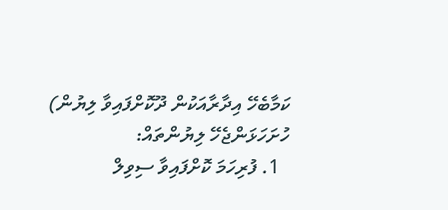ކަމާބެހޭ އިދާރާއަކުން ދޫކޮށްފައިވާ ލިޔުން)
ހުށަހަޅަންޖެހޭ ލިޔުންތައް:
  1. ފުރިހަމަ ކޮށްފައިވާ ސިވިލް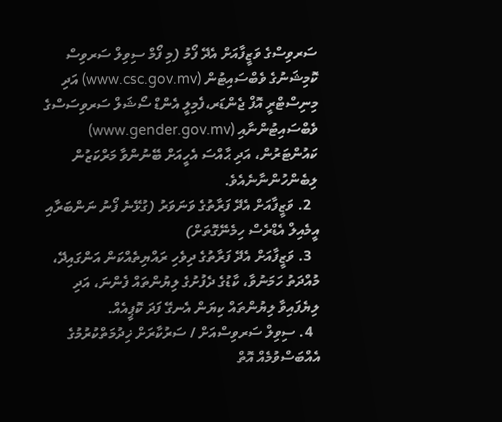ސަރވިސްގެ ވަޒީފާއަށް އެދޭ ފޯމު (މި ފޯމް ސިވިލް ސަރވިސް ކޮމިޝަނުގެ ވެބްސައިޓުން (www.csc.gov.mv) އަދި މިނިސްޓްރީ އޮފް ޖެންޑަރ،ފެމިލީ އެންޑް ސޯޝަލް ސަރވިސަސްގެ ވެބްސައިޓުންނާއި (www.gender.gov.mv)  ކައުންޓަރުން، އަދި ޙާއްސަ އެހީއަށް ބޭނުންވާ މަރްކަޒުން  ލިބެންހުންނާނެއެވެ.
  2. ވަޒީފާއަށް އެދޭ ފަރާތުގެ ވަނަވަރު (ގުޅޭނެ ފޯނު ނަންބަރާއި އީމެއިލް އެޑްރެސް ހިމެނޭގޮތަށް)
  3. ވަޒީފާއަށް އެދޭ ފަރާތުގެ ދިވެހި ރައްޔިތެއްކަން އަންގައިދޭ، މުއްދަތު ހަމަނުވާ، ކާޑުގެ ދެފުށުގެ ލިޔުންތައް ފެންނަ، އަދި ލިޔެފައިވާ ލިޔުންތައް ކިޔަން އެނގޭ ފަދަ ކޮޕީއެއް.
  4. ސިވިލް ސަރވިސްއަށް / ސަރުކާރަށް ޚިދުމަތްކުރުމުގެ އެއްބަސްވުމެއް އޮތް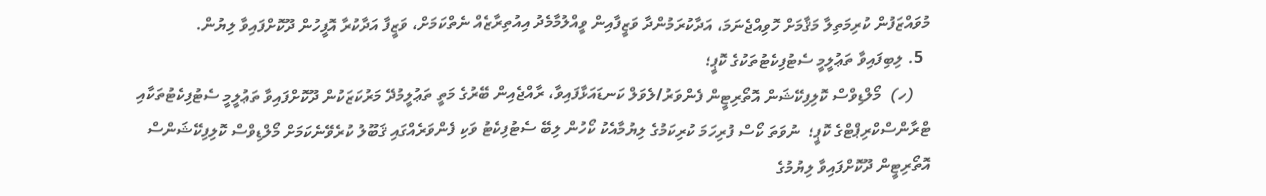މުވައްޒަފުން ކުރިމަތިލާ މަޤާމަށް ހޮވިއްޖެނަމަ، އަދާކުރަމުންދާ ވަޒީފާއިން ވީއްލުމާމެދު އިއުތިރާޒެއް ނެތްކަމަށް، ވަޒީފާ އަދާކުރާ އޮފީހުން ދޫކޮށްފައިވާ ލިޔުން.
  5. ލިބިފައިވާ ތަޢުލީމީ ސެޓުފިކެޓުތަކުގެ ކޮޕީ؛
    (ހ)  މޯލްޑިވްސް ކޮލިފިކޭޝަން އޮތޯރިޓީން ފެންވަރު/ލެވަލް ކަނޑައަޅާފައިވާ، ރާއްޖެއިން ބޭރުގެ މަތީ ތަޢުލީމުދޭ މަރުކަޒަކުން ދޫކޮށްފައިވާ ތަޢުލީމީ ސެޓުފިކެޓުތަކާއި ޓްރާންސްކްރިޕްޓްގެ ކޮޕީ؛  ނުވަތަ ކޯސް ފުރިހަމަ ކުރިކަމުގެ ލިޔުމާއެކު ކޯހުން ލިބޭ ސެޓުފިކެޓު ވަކި ފެންވަރެއްގައި ޤަބޫލު ކުރެވޭނެކަމަށް މޯލްޑިވްސް ކޮލިފިކޭޝަންސް އޮތޯރިޓީން ދޫކޮށްފައިވާ ލިޔުމުގެ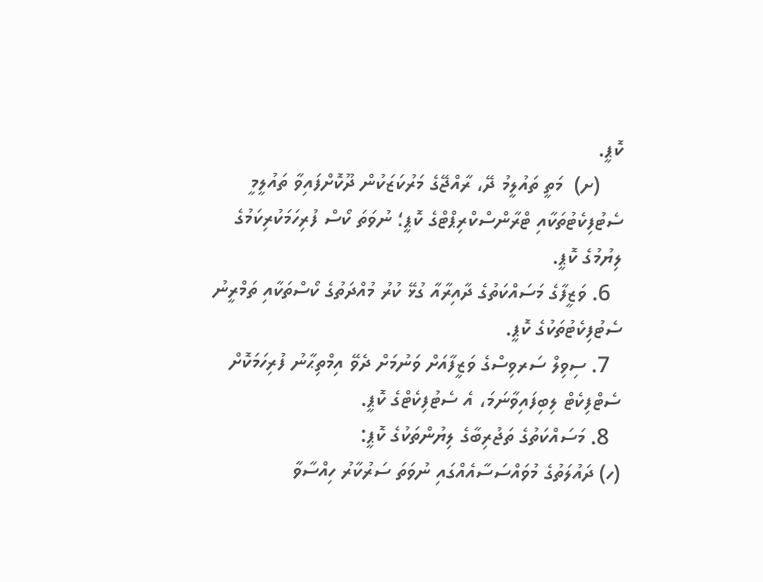ކޮޕީ.
    (ށ)  މަތީ ތައުލީމު ދޭ، ރާއްޖޭގެ މަރުކަޒަކުން ދޫކޮށްފައިވާ ތައުލީމީ ސެޓުފިކެޓުތަކާއި ޓްރާންސްކްރިޕްޓްގެ ކޮޕީ؛ ނުވަތަ ކޯސް ފުރިހަމަކުރިކަމުގެ ލިޔުމުގެ ކޮޕީ.
  6. ވަޒީފާގެ މަސައްކަތުގެ ދާއިރާއާ ގުޅޭ ކުރު މުއްދަތުގެ ކޯސްތަކާއި ތަމްރީނު ސެޓުފިކެޓުތަކުގެ ކޮޕީ.
  7. ސިވިލް ސަރވިސްގެ ވަޒީފާއަށް ވަނުމަށް ދެވޭ އިމްތިޙާނު ފުރިހަމަކޮށް ސެޓްފިކެޓް ލިބިފައިވާނަމަ، އެ ސެޓުފިކެޓްގެ ކޮޕީ.
  8. މަސައްކަތުގެ ތަޖުރިބާގެ ލިޔުންތަކުގެ ކޮޕީ:
(ހ) ދައުލަތުގެ މުވައްސަސާއެއްގައި ނުވަތަ ސަރުކާރު ހިއްސާވާ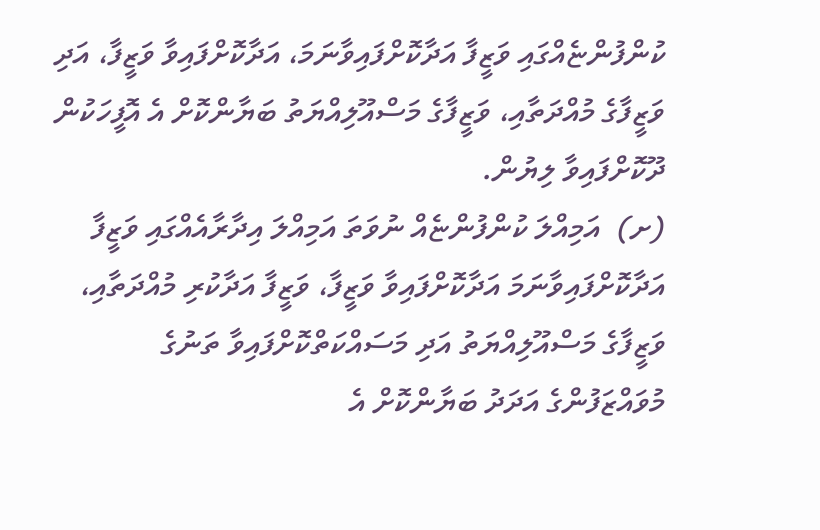ކުންފުންޏެއްގައި ވަޒީފާ އަދާކޮށްފައިވާނަމަ، އަދާކޮށްފައިވާ ވަޒީފާ، އަދި ވަޒީފާގެ މުއްދަތާއި، ވަޒީފާގެ މަސްއޫލިއްޔަތު ބަޔާންކޮށް އެ އޮފީހަކުން ދޫކޮށްފައިވާ ލިޔުން.
(ށ)  އަމިއްލަ ކުންފުންޏެއް ނުވަތަ އަމިއްލަ އިދާރާއެއްގައި ވަޒީފާ އަދާކޮށްފައިވާނަމަ އަދާކޮށްފައިވާ ވަޒީފާ، ވަޒީފާ އަދާކުރި މުއްދަތާއި، ވަޒީފާގެ މަސްއޫލިއްޔަތު އަދި މަސައްކަތްކޮށްފައިވާ ތަނުގެ މުވައްޒަފުންގެ އަދަދު ބަޔާންކޮށް އެ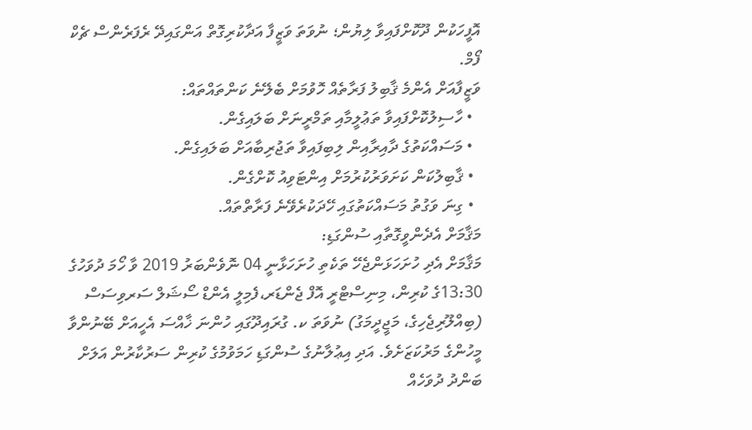އޮފީހަކުން ދޫކޮށްފައިވާ ލިޔުން؛ ނުވަތަ ވަޒީފާ އަދާކުރިގޮތް އަންގައިދޭ ރެފަރެންސް ޗެކް ފޯމް.
ވަޒީފާއަށް އެންމެ ޤާބިލު ފަރާތެއް ހޮވުމަށް ބެލޭނެ ކަންތައްތައް:
  • ހާސިލުކޮށްފައިވާ ތަޢުލީމާއި ތަމްރީނަށް ބަލައިގެން.
  • މަސައްކަތުގެ ދާއިރާއިން ލިބިފައިވާ ތަޖުރިބާއަށް ބަލައިގެން.
  • ޤާބިލުކަން ކަށަވަރުކުރުމަށް އިންޓަވިއު ކޮށްގެން.
  • ގިނަ ވަގުތު މަސައްކަތުގައި ހޭދަކުރެވޭނެ ފަރާތްތައް.
މަޤާމަށް އެދެންވީގޮތާއި ސުންގަޑި:
މަޤާމަށް އެދި ހުށަހަޅަންޖެހޭ ތަކެތި ހުށަހަޅާނީ 04 ނޮވެންބަރު 2019 ވާ ހޯމަ ދުވަހުގެ 13:30ގެ ކުރިން، މިނިސްޓްރީ އޮފް ޖެންޑަރ،ފެމިލީ އެންޑް ސޯޝަލް ސަރވިސަސް (ބިއްލޫރިޖެހިގެ، މަޖީދީމަގު) ނުވަތަ ކ. ގުރައިދޫގައި ހުންނަ ޚާއްސަ އެހީއަށް ބޭނުންވާ މީހުންގެ މަރުކަޒަށެވެ. އަދި އިޢުލާނުގެ ސުންގަޑި ހަމަވުމުގެ ކުރިން ސަރުކާރުން އަލަށް ބަންދު ދުވަހެއް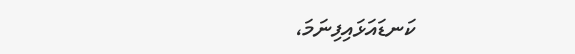ކަނޑައަޅައިފިނަމަ،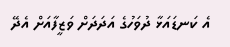އެ ކަނޑައަޅާ ދުވަހުގެ އަދަދަށް ވަޒީފާއަށް އެދޭ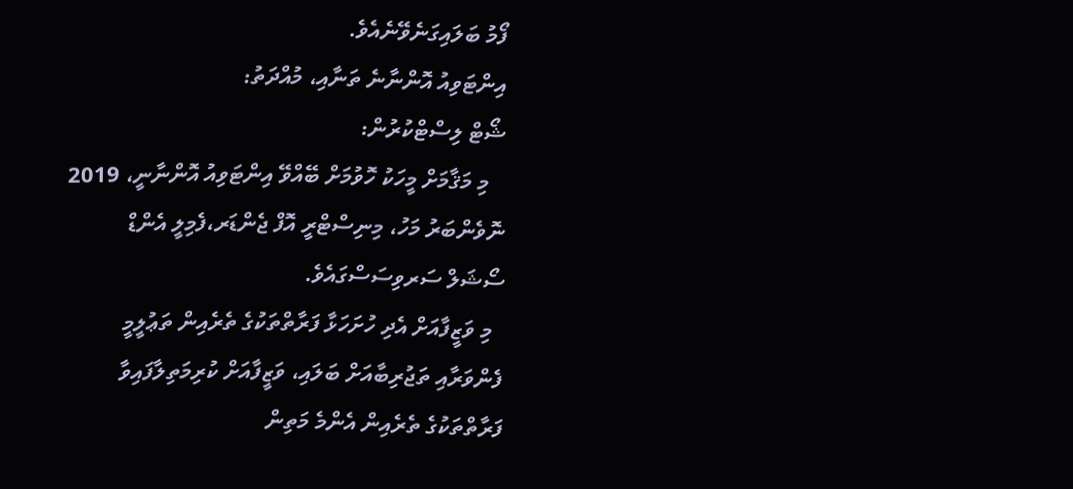ފޯމު ބަލައިގަނެވޭނެއެވެ.
އިންޓަވިއު އޮންނާނެ ތަނާއި، މުއްދަތު:
ޝޯޓް ލިސްޓްކުރުން:
   މި މަޤާމަށް މީހަކު ހޮވުމަށް ބޭއްވޭ އިންޓަވިއު އޮންނާނީ، 2019 ނޮވެންބަރު މަހު، މިނިސްޓްރީ އޮފް ޖެންޑަރ،ފެމިލީ އެންޑް ސޯޝަލް ސަރވިސަސްގައެވެ.
  މި ވަޒީފާއަށް އެދި ހުށަހަޅާ ފަރާތްތަކުގެ ތެރެއިން ތަޢުލީމީ ފެންވަރާއި ތަޖުރިބާއަށް ބަލައި، ވަޒީފާއަށް ކުރިމަތިލާފައިވާ ފަރާތްތަކުގެ ތެރެއިން އެންމެ މަތިން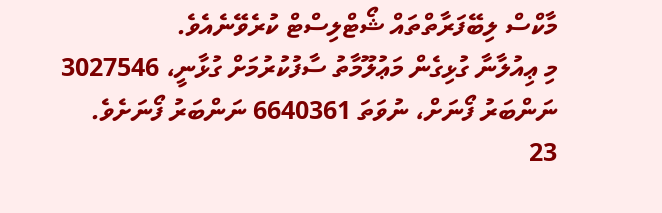މާކްސް ލިބޭފަރާތްތައް ޝޯޓްލިސްޓް ކުރެވޭނެއެވެ.
މި ޢިއުލާނާ ގުޅިގެން މަޢުލޫމާތު ސާފުކުރުމަށް ގުޅާނީ، 3027546 ނަންބަރު ފޯނަށް، ނުވަތަ 6640361 ނަންބަރު ފޯނަށެވެ.
23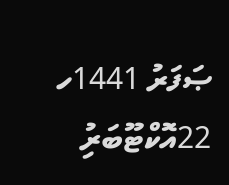ޞަފަރު 1441ހ
22އޮކްޓޫބަރުި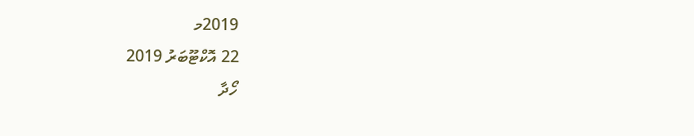2019މ
22 އޮކްޓޫބަރު 2019
ހޯދާ